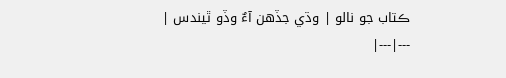ڪتاب جو نالو | وڌي جڏهن آءٌ وڏو ٿيندس |
---|---|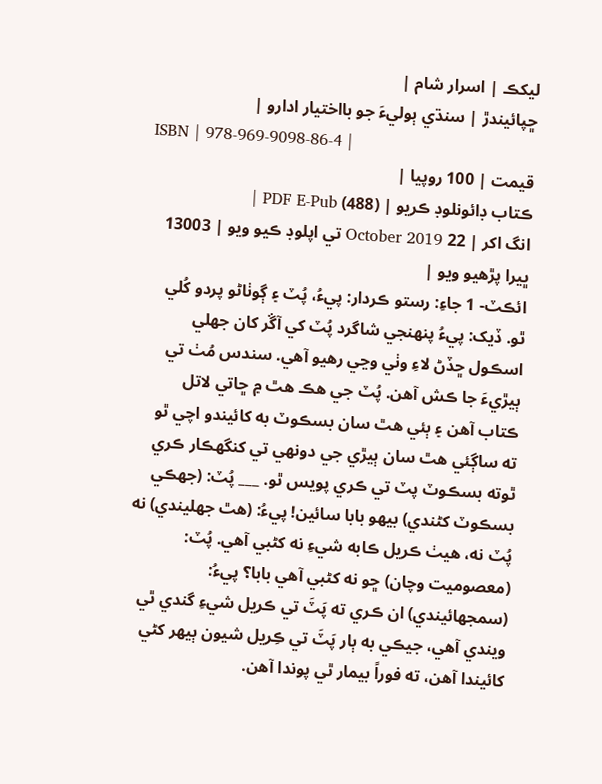ليکڪ | اسرار شام |
ڇپائيندڙ | سنڌي ٻوليءَ جو بااختيار ادارو |
ISBN | 978-969-9098-86-4 |
قيمت | 100 روپيا |
ڪتاب ڊائونلوڊ ڪريو | (488) PDF E-Pub |
انگ اکر | 22 October 2019 تي اپلوڊ ڪيو ويو | 13003 ڀيرا پڙهيو ويو |
ائڪٽ- 1 جاءِ: رستو ڪردار: پيءُ، پُٽ ۽ ڳوٺاڻو پردو کُلي ٿو. ڏيک: پيءُ پنهنجي شاگرد پُٽ کي آڱر کان جهلي اسڪول ڇڏڻ لاءِ وٺي وڃي رهيو آهي. سندس مُٺ تي ٻيڙيءَ جا ڪش آهن. پُٽ جي هڪ هٿ ۾ ڇاتي لاتل ڪتاب آهن ۽ ٻئي هٿ سان بسڪوٽ به کائيندو اچي ٿو ته ساڳئي هٿ سان ٻيڙي جي دونهي تي کنگهڪار ڪري ٿوته بسڪوٽ پٽ تي ڪري پويس ٿو. ___ پُٽ: (جهڪي بسڪوٽ کڻندي) بيهو بابا سائين! پيءُ: (هٿ جهليندي) نه پُٽ نه، هيٺ ڪريل ڪابه شيءِ نه کڻبي آهي. پُٽ: (معصوميت وچان) ڇو نه کڻبي آهي بابا؟ پيءُ: (سمجهائيندي) ان ڪري ته پَٽَ تي ڪريل شيءِ گندي ٿي ويندي آهي، جيڪي به ٻار پَٽَ تي ڪِريل شيون ٻيهر کڻي کائيندا آهن، ته فوراً بيمار ٿي پوندا آهن.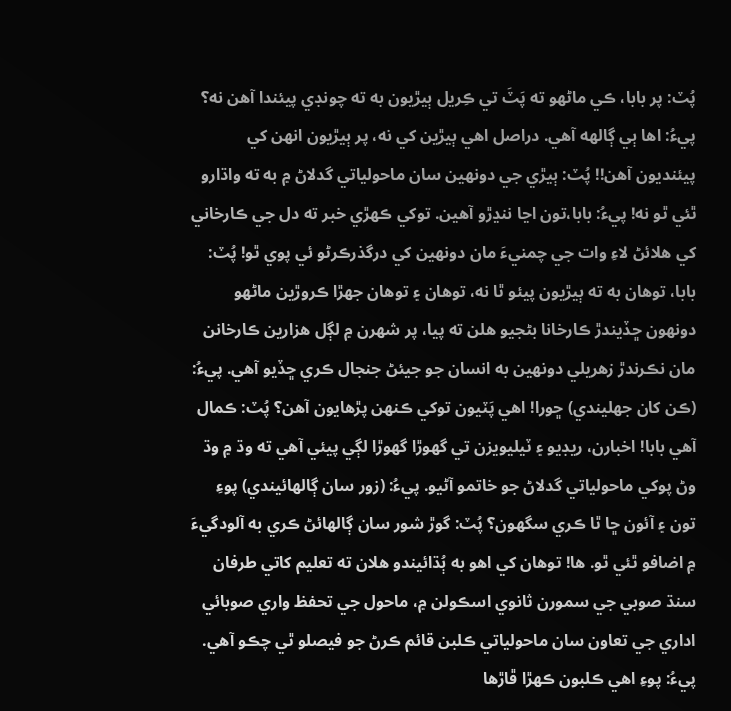پُٽ: پر بابا، ڪي ماڻهو ته پَٽَ تي ڪِريل ٻيڙيون به ته چونڊي پيئندا آهن نه؟ پيءُ: اها ٻي ڳالهه آهي. دراصل اهي ٻيڙين کي نه، پر ٻيڙيون انهن کي پيئنديون آهن!! پُٽ: ٻيڙي جي دونهين سان ماحولياتي گدلاڻ ۾ به ته واڌارو ٿئي ٿو نه! پيءُ: بابا،تون اڃا ننڍڙو آهين. توکي ڪهڙي خبر ته دل جي ڪارخاني کي هلائڻ لاءِ وات جي چمنيءَ مان دونهين کي درگذرڪرڻو ئي پوي ٿو! پُٽ: بابا، توهان به ته ٻيڙيون پيئو ٿا نه، توهان ۽ توهان جهڙا ڪروڙين ماڻهو دونهون ڇڏيندڙ ڪارخانا بڻجيو هلن ته پيا، پر شهرن ۾ لڳل هزارين ڪارخانن مان نڪرندڙ زهريلي دونهين به انسان جو جيئڻ جنجال ڪري ڇڏيو آهي. پيءُ: (ڪن کان جهليندي) ڇورا! اهي پَٽيون توکي ڪنهن پڙهايون آهن؟ پُٽ: ڪمال آهي بابا! اخبارن، ريڊيو ۽ ٽيليويزن تي گهوڙا گهوڙا لڳي پيئي آهي ته وڌ ۾ وڌ وڻ پوکي ماحولياتي گدلاڻ جو خاتمو آڻيو. پيءُ: (زور سان ڳالهائيندي) پوءِ تون ۽ آئون ڇا ٿا ڪري سگهون؟ پُٽ: گوڙ شور سان ڳالهائڻ ڪري به آلودگيءَ ۾ اضافو ٿئي ٿو. ها! توهان کي اهو به ٻُڌائيندو هلان ته تعليم کاتي طرفان سنڌ صوبي جي سمورن ثانوي اسڪولن ۾، ماحول جي تحفظ واري صوبائي اداري جي تعاون سان ماحولياتي ڪلبن قائم ڪرڻ جو فيصلو ٿي چڪو آهي. پيءُ: پوءِ اهي ڪلبون ڪهڙا ڦاڙها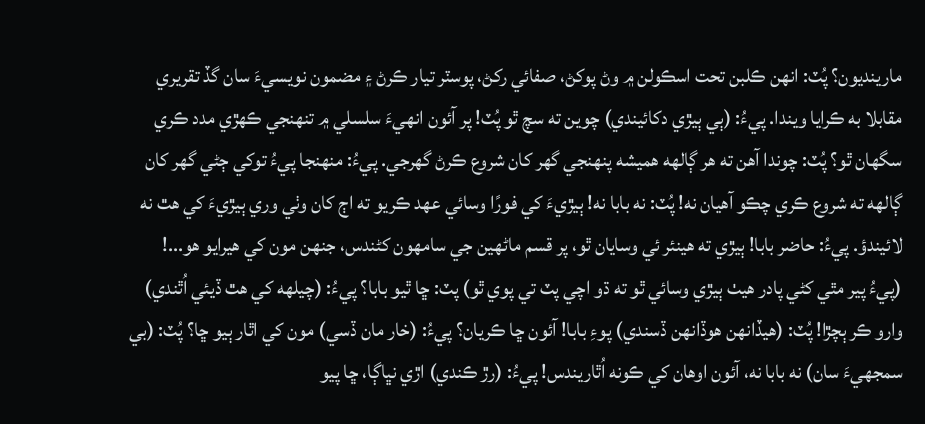مارينديون؟ پُٽ: انهن ڪلبن تحت اسڪولن ۾ وڻ پوکڻ، صفائي رکڻ، پوسٽر تيار ڪرڻ ۽ مضمون نويسيءَ سان گڏ تقريري مقابلا به ڪرايا ويندا. پيءُ: (ٻي ٻيڙي دکائيندي) چوين ته سچ ٿو پُٽ! پر آئون انهيءَ سلسلي ۾ تنهنجي ڪهڙي مدد ڪري سگهان ٿو؟ پُٽ: چوندا آهن ته هر ڳالهه هميشه پنهنجي گهر کان شروع ڪرڻ گهرجي. پيءُ: منهنجا پيءُ توکي ڄڻي گهر کان ڳالهه ته شروع ڪري چڪو آهيان نه! پُٽ: نه بابا نه! ٻيڙيءَ کي فورًا وسائي عهد ڪريو ته اڄ کان وٺي وري ٻيڙيءَ کي هٿ نه لائيندؤ. پيءُ: حاضر بابا! ٻيڙي ته هينئر ئي وسايان ٿو، پر قسم ماڻهين جي سامهون کڻندس، جنهن مون کي هيرايو هو...! (پيءُ پير مٿي کڻي پادر هيٺ ٻيڙي وسائي ٿو ته ڌو اچي پٽ تي پوي ٿو) پٽ: ڇا ٿيو بابا؟ پيءُ: (چيلهه کي هٿ ڏيئي اُٿندي) وارو ڪر ٻچڙا! پُٽ: (هيڏانهن هوڏانهن ڏسندي) پوءِ بابا! آئون ڇا ڪريان؟ پيءُ: (خار مان ڏسي) مون کي اٿار ٻيو ڇا؟ پُٽ: (بي سمجهيءَ سان) نه بابا نه، آئون اوهان کي ڪونه اُٿاريندس! پيءُ: (رڙ ڪندي) اڙي نڀاڳا، ڇا پيو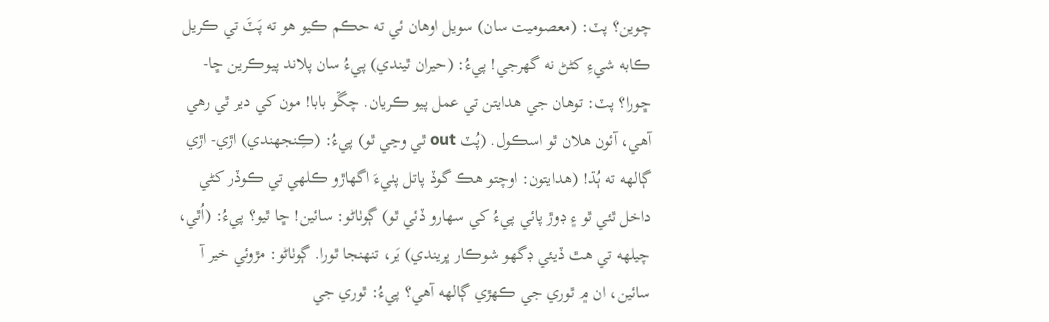چوين؟ پٽ: (معصوميت سان) سويل اوهان ئي ته حڪم ڪيو هو ته پَٽَ تي ڪريل ڪابه شيءِ کڻڻ نه گهرجي! پيءُ: (حيران ٿيندي) پيءُ سان پلاند پيوڪرين ڇا- ڇورا؟ پٽ: توهان جي هدايتن تي عمل پيو ڪريان. چڱو بابا! مون کي دير ٿي رهي آهي، آئون هلان ٿو اسڪول. (پُٽ out ٿي وڃي ٿو) پيءُ: (ڪِنجهندي) اڙي- اڙي ڳالهه ته ٻُڌ! (هدايتون: اوچتو هڪ گوڏ پاتل پٺيءَ اگهاڙو ڪلهي تي ڪوڏر کڻي داخل ٿئي ٿو ۽ ڊوڙ پائي پيءُ کي سهارو ڏئي ٿو) ڳوٺاڻو: سائين! ڇا ٿيو؟ پيءُ: (اُٿي، چيلهه تي هٿ ڏيئي ڊگهو شوڪار ڀريندي) يَر، تنهنجا ٿورا. ڳوٺاڻو: مڙوئي خير آ سائين، ان ۾ ٿوري جي ڪهڙي ڳالهه آهي؟ پيءُ: ٿوري جي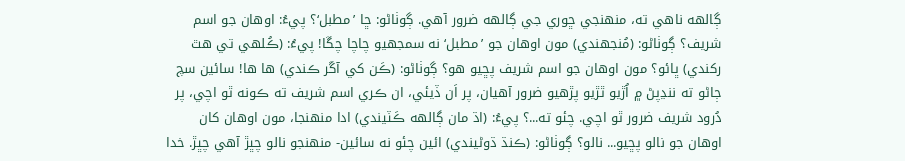ڳالهه ناهي ته، منهنجي ڇوري جي ڳالهه ضرور آهي. ڳوٺاڻو: ڇا ’مطبل‘؟ پيءُ: اوهان جو اسم شريف؟ ڳوٺاڻو: (مُنجهندي) مون اوهان جو ’مطبل‘ نه سمجهيو چاچا چڱا! پيءُ: (ڪُلهي تي هٿ رکندي) ڀائو؟ مون اوهان جو اسم شريف پڇيو هو؟ ڳوٺاڻو: (ڪَن کي آڱر ڪندي) ها ها! سائين سچ ڄاڻو ته ننڍپڻ ۾ اُڙيو ٿڙيو پڙهيو ضرور آهيان، پر اَن ڏيئي، ان ڪري اسم شريف ته ڪونه ٿو اچي، پر دُرود شريف ضرور ٿو اچي. چئو ته...؟ پيءُ: (اڌ مان ڳالهه ڪَٽيندي) ادا منهنجا، مون اوهان کان اوهان جو نالو پڇيو... نالو؟ ڳوٺاڻو: (ڪنڌ ڌوڻيندي) ائين چئو نه سائين- منهنجو نالو چڀڙ آهي چڀڙ. خدا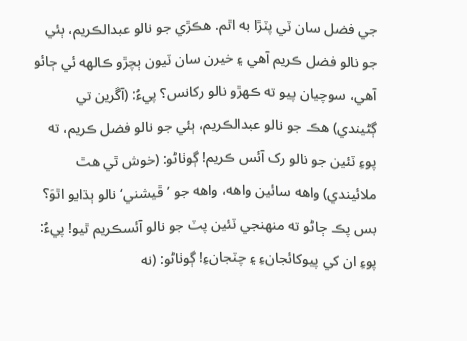جي فضل سان ٽي پٽڙا به اٿم. هڪڙي جو نالو عبدالڪريم، ٻئي جو نالو فضل ڪريم آهي ۽ خيرن سان ٽيون ٻچڙو ڪالهه ئي ڄائو آهي، سوچيان پيو ته ڪهڙو نالو رکانس؟ پيءُ: (آڱرين تي ڳڻيندي) هڪ جو نالو عبدالڪريم، ٻئي جو نالو فضل ڪريم، ته پوءِ ٽئين جو نالو رک آئس ڪريم! ڳوٺاڻو: (خوش ٿي هٿ ملائيندي) واهه سائين واهه، واهه جو ’ڦيشني‘ نالو ٻڌايو اٿوَ؟ بس پڪ ڄاڻو ته منهنجي ٽئين پٽ جو نالو آئسڪريم ٿيو! پيءُ: پوءِ ان کي پيوکائجانءِ ۽ چٽجانءِ! ڳوٺاڻو: (نه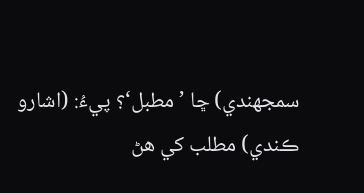سمجهندي) ڇا ’مطبل‘؟ پيءُ: (اشارو ڪندي) مطلب کي هڻ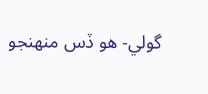گولي- هو ڏس منهنجو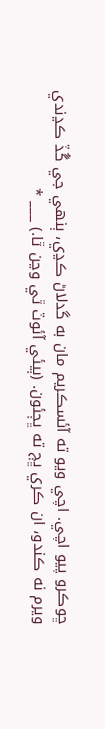ڇوڪرو پيو اچي. اچي ويو ته آئسڪريم مان به گدلاڻ ڪڍي، ٻنهي جي گُڏ ڪڍندي ويرم نه ڪندو، ان ڪري ڀڄ ته ڀڄئون. (ٻيئي آئوٽ ٿي وڃن ٿا.) ___ *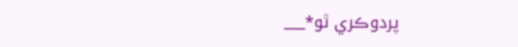پردوڪري ٿو*___